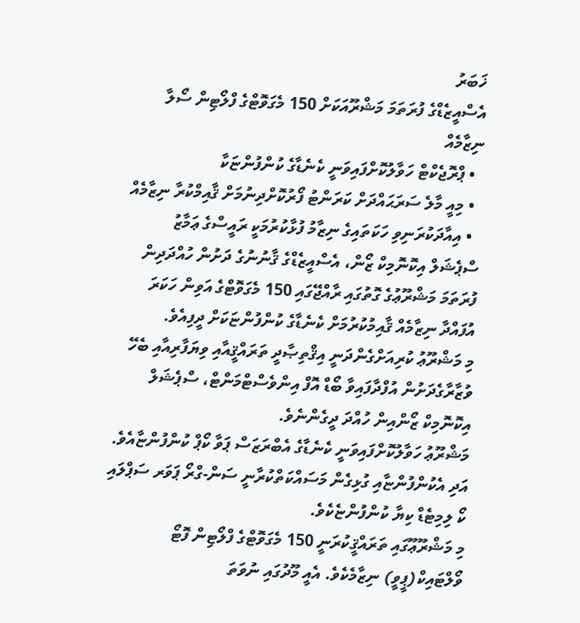ޚަބަރު
އެސްއީޒެޑްގެ ފުރަތަމަ މަޝްރޫއަކަށް 150 މެގަވޮޓްގެ ފްލޯޓިން ސޯލާ ނިޒާމެއް
  • ޕްރޮޖެކްޓް ހަވާލުކޮށްފައިވަނީ ކެނެޑާގެ ކުންފުންޏަކާ
  • މިއީ މާލެ ސަރަޙައްދަށް ކަރަންޓު ފޯރުކޮށްދިނުމަށް ޤާއިމްކުރާ ނިޒާމެއް
  • އިއާދަކުރަނިވި ހަކަތައިގެ ނިޒާމު ފުޅާކުރުމަކީ ރައީސްގެ ޢަމާޒު
ސްޕެޝަލް އިކޮނޮމިކް ޒޯން، އެސްއީޒެޑްގެ ޤާނުނުގެ ދަށުން ހުއްދަދިން ފުރަތަމަ މަޝްރޫޢުގެ ގޮތުގައި ރާއްޖޭގައި 150 މެގަވޮޓްގެ އަވިން ހަކަރަ އުފައްދާ ނިޒާމެއް ޤާއިމުކުރުމަށް ކެނެޑާގެ ކުންފުންޏަކަށް ދީފިއެވެ.
މި މަޝްރޫޢު ކުރިއަށްގެންދަނީ އިޤްތިޞާދީ ތަރައްޤީއާއި ވިޔަފާރިއާއި ބެހޭ ވުޒާރާގެދަށުން އުފްދާފައިވާ ބޯޑް އޮފް އިންވެސްޓްމަންޓް، ސްޕެޝަލް އިކޮނޮމިކް ޒޯންއިން ހުއްދަ ދީގެންނެވެ.
މަޝްރޫޢު ހަވާލުކޮށްފައިވަނީ ކެނެޑާގެ އެބްރަޒަސް ޕަވާ ކޯޕް ކުންފުންޏާއެވެ. އަދި އެކުންފުންޏާއި ގުޅިގެން މަސައްކަތްކުރާނީ ސަން-ގްރޯ ޕަވަރ ސަޕްލައި ކޯ ލިމިޓެޑް ކިޔާ ކުންފުންޏެކެވެ.
މި މަޝްރޫޢޫގައި ތަރައްޤީކުރަނީ 150 މެގަވޮޓްގެ ފްލޯޓިން ފޮޓޯ ވޯލްޓައިކް(ޕީވީ) ނިޒާމެކެވެ. އެއީ މޫދުގައި ނުވަތަ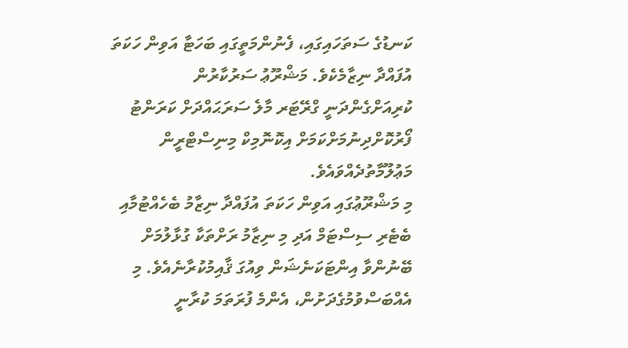ކަނޑުގެ ސަތަހައިގައި، ފެނުންމަތީގައި ބަހަޓާ އަވިން ހަކަތަ އުފައްދާ ނިޒާމެކެވެ. މަޝްރޫޢު ސަރުކާރުން ކުރިއަށްގެންދަނީ ގްރޭޓަރ މާލެ ސަރަޙައްދަށް ކަރަންޓު ފޯރުކޮށްދިނުމަށްކަމަށް އިކޮނޮމިކް މިނިސްޓްރީން މަޢުލޫމާތުދެއްވައެވެ.
މި މަޝްރޫޢުގައި އަވިން ހަކަތަ އުފައްދާ ނިޒާމު ބެހެއްޓުމާއި ބެޓެރި ސިސްޓަމް އަދި މި ނިޒާމު ރަށްތަކާ ގުޅާލުމަށް ބޭނުންވާ އިންޓަކަނެޝަން ވިއުގަ ޤާއިމުކުރާނެއެވެ. މި އެއްބަސްވުމުގެދަށުން، އެންމެ ފުރަތަމަ ކުރާނީ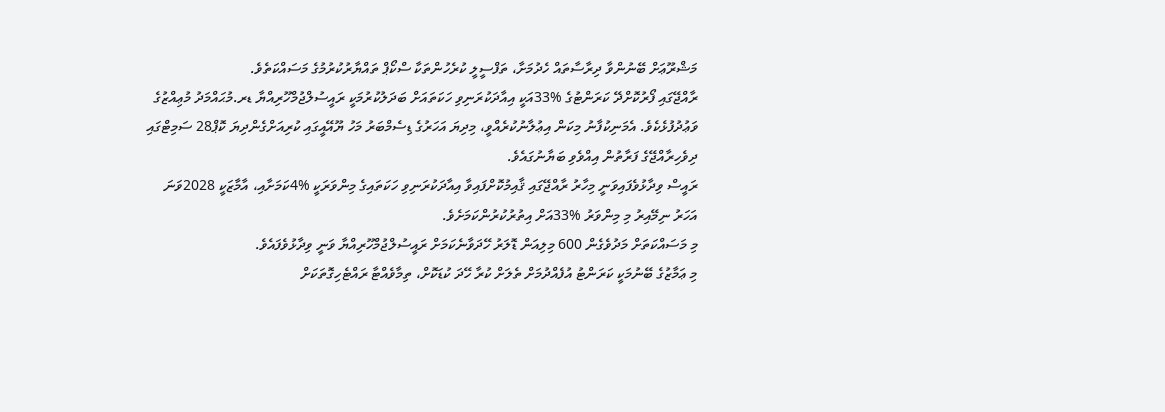މަޝްރޫޢަށް ބޭނުންވާ ދިރާސާތައް ހެދުމަށާ، ތަފްސީލީ ކުރެހުންތަކާ ސްކޯޕް ތައްޔާރުކުރުމުގެ މަސައްކަތެވެ.
ރާއްޖޭގައި ފޯރުކޮށްދޭ ކަރަންޓުގެ %33އަކީ އިއާދަކުރަނިވި ހަކަތައަށް ބަދަލުކުރުމަކީ ރައީސުލްޖުމްހޫރިއްޔާ ޑރ.މުޙައްމަދު މުޢިއްޒުގެ ވަޢުދުފުޅެކެވެ. އެމަނިކުފާނު މިކަން އިޢުލާނުކުރެއްވީ، މިދިޔަ އަހަރުގެ ޑިސެމްބަރު މަހު ޔޫއޭއީގައި ކުރިއަށްގެންދިޔަ ކޮޕް28 ސަމިޓްގައި ދިވެހިރާއްޖޭގެ ފަރާތުން އިއްވެވި ބަޔާނުގައެވެ.
ރައީސް ވިދާޅުވެފައިވަނީ މިހާރު ރާއްޖޭގައި ޤާއިމުކޮށްފައިވާ އިއާދަކުރަނިވި ހަކަތައިގެ މިންވަރަކީ %4ކަމަށާއި، އާމާޒަކީ 2028ވަނަ އަހަރު ނިމޭއިރު މި މިންވަރު %33އަށް އިތުރުކުރުންކަމަށެވެ.
މި މަސައްކަތަށް މަދުވެގެން 600 މިލިއަން ޑޮލަރު ހޭދަވާނެކަމަށް ރައީސުލްޖުމްހޫރިއްޔާ ވަނީ ވިދާޅުވެފައެވެ.
މި ޢަމާޒުގެ ބޭނުމަކީ ކަރަންޓު އުފެއްދުމަށް ތެލަށް ކުރާ ހޭދަ ކުޑަކޮށް، ތިމާވެއްޓާ ރައްޓެހިގޮތަކަށް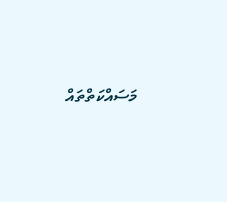މަސައްކަތްތައް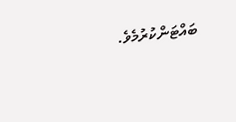ބައްޓަންކުރުމެވެ.